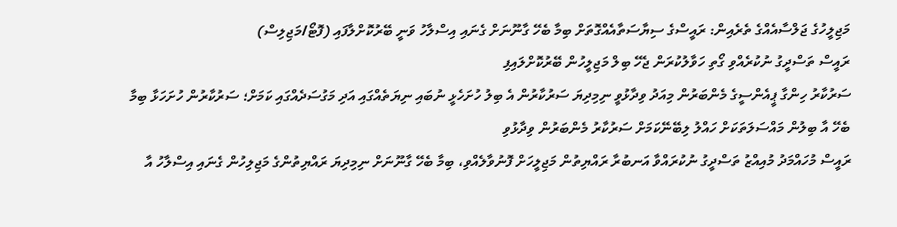މަޖިލީހުގެ ޖަލްސާއެއްގެ ތެރެއިން: ރައީސްގެ ސިޔާސަތާއެއްގޮތަށް ބިމާ ބެހޭ ގާނޫނަށް ގެނައި އިސްލާހު ވަނީ ބޭރުކޮށްލާފައި (ފޮޓޯ/މަޖިލިސް)
ރައީސް ތަސްދީގު ނުކުރެއްވި ގޯތި ހަވާލުކުރަން ޖެހޭ ބިލް މަޖިލީހުން ބޭރުކޮށްލައިފި
ސަރުކާރު ހިންގާ ޕީއެންސީގެ މެންބަރުން މިއަދު ވިދާޅުވީ ނިމިދިޔަ ސަރުކާރުން އެ ބިލު ހުށަހެޅީ ނުބައި ނިޔަތެއްގައި އަދި މަގުސަދެއްގައި ކަމަށް؛ ސަރުކާރުން ހުށަހަޅާ ބިމާ ބެހޭ އާ ބިލުން މައްސަލަތަކަށް ހައްލު ލިބޭނޭކަމަށް ސަރުކާރު މެންބަރުން ވިދާޅުވި
ރައީސް މުހައްމަދު މުއިއްޒު ތަސްދީގު ނުކުރައްވާ އަނބުރާ ރައްޔިތުން މަޖިލީހަށް ފޮނުވާލެއްވި، ބިމާ ބެހޭ ގާނޫނަށް ނިމިދިޔަ ރައްޔިތުންގެ މަޖިލިހުން ގެނައި އިސްލާހު އާ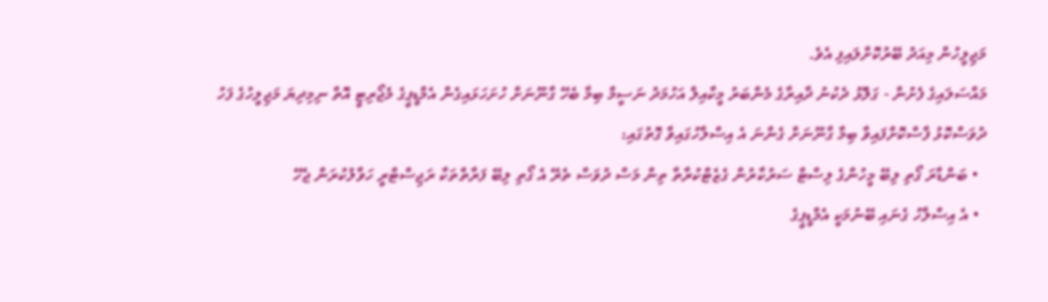މަޖިލީހުން މިއަދު ބޭރުކޮށްލައިފި އެވެ.
މައްސަލައިގެ ފެށުން - ގަލޮޅު ދެކުނު ދާއިރާގެ މެންބަރު މީކާއިލް އަހުމަދު ނަސީމް ބިމާ ބެހޭ ގާނޫނަށް ހުށަހަޅައިގެން އެމްޑީޕީގެ މެޖޯރިޓީ އޮތް ނިމިދިޔަ މަޖިލީހުގެ ފަހު ދުވަސްކޮޅު ފާސްކޮށްފައިވާ ބިމާ ގާނޫނަށް ގެންނަ އެ އިސްލާހުގައިވާ ގޮތުގައި:
  • ބަންޑާރަ ގޯތި ލިބޭ މީހުންގެ ލިސްޓް ސަރުކާރުން ގެޒެޓްކުރާތާ ތިން މަސް ދުވަސް ތެރޭ އެ ގޯތި ލިބޭ ފަރާތްތަކާ ރަޖިސްޓްރީ ހަވާލުކުރަން ޖެހޭ
  • އެ އިސްލާހު ގެނައި ބޭނުމަކީ އެމްޑީޕީގެ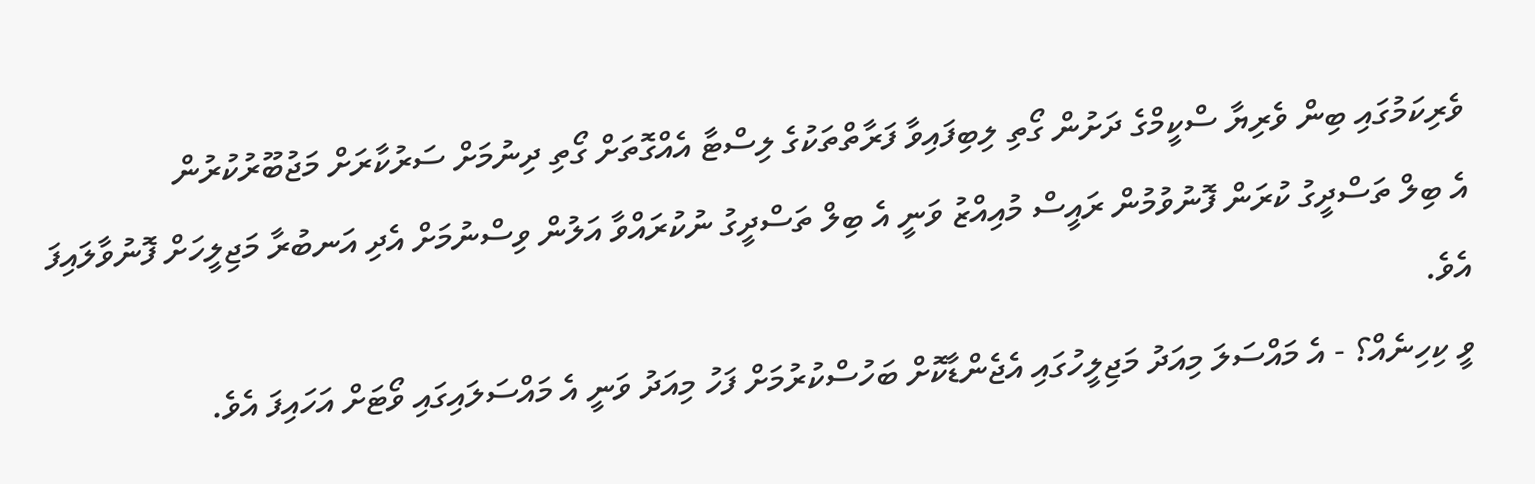ވެރިކަމުގައި ބިން ވެރިޔާ ސްކީމްގެ ދަށުން ގޯތި ލިބިފައިވާ ފަރާތްތަކުގެ ލިސްޓާ އެއްގޮތަށް ގޯތި ދިނުމަށް ސަރުކާރަށް މަޖުބޫރުކުރުން
އެ ބިލް ތަސްދީގު ކުރަން ފޮނުވުމުން ރައީސް މުއިއްޒު ވަނީ އެ ބިލް ތަސްދީގު ނުކުރައްވާ އަލުން ވިސްނުމަށް އެދި އަނބުރާ މަޖިލީހަށް ފޮނުވާލައިފަ އެވެ.
ވީ ކިހިނެއް؟ - އެ މައްސަލަ މިއަދު މަޖިލީހުގައި އެޖެންޑާކޮށް ބަހުސްކުރުމަށް ފަހު މިއަދު ވަނީ އެ މައްސަލައިގައި ވޯޓަށް އަހައިފަ އެވެ.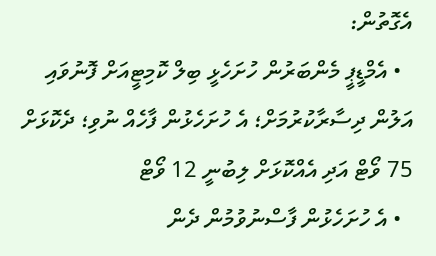އެގޮތުން:
  • އެމްޑީޕީ މެންބަރުން ހުށަހެޅީ ބިލް ކޮމިޓީއަށް ފޮނުވައި އަލުން ދިސާރާކުރުމަށް؛ އެ ހުށަހެޅުން ފާހެއް ނުވި؛ ދެކޮޅަށް 75 ވޯޓް އަދި އެއްކޮޅަށް ލިބުނީ 12 ވޯޓް
  • އެ ހުށަހެޅުން ފާސްނުވުމުން ދެން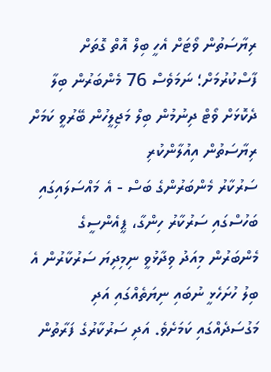ރިޔާސަތުން ވޯޓަށް އެހީ ބިލް އޮތް ގޮތަށް ފާސްކުރުމަށް؛ ނަމަވެސް 76 މެންބަރުން ބިލާ ދެކޮޅަށް ވޯޓް ދިނުމުން ބިލް މަޖިލީހުން ބޭރުވީ ކަމަށް ރިޔާސަތުން އިއުލާންކުރި
ސަރުކާރު މެންބަރުންގެ ބަސް - އެ މައްސަލައިގައި ބަހުސްގައި ސަރުކާރު ހިންގާ، ޕީއެންސީގެ މެންބަރުން މިއަދު ވިދާޅުވީ ނިމިދިޔަ ސަރުކާރުން އެ ބިލު ހުށަހެޅީ ނުބައި ނިޔަތެއްގައި އަދި މަގުސަދެއްގައި ކަމަށެވެ. އަދި ސަރުކާރުގެ ފަރާތުން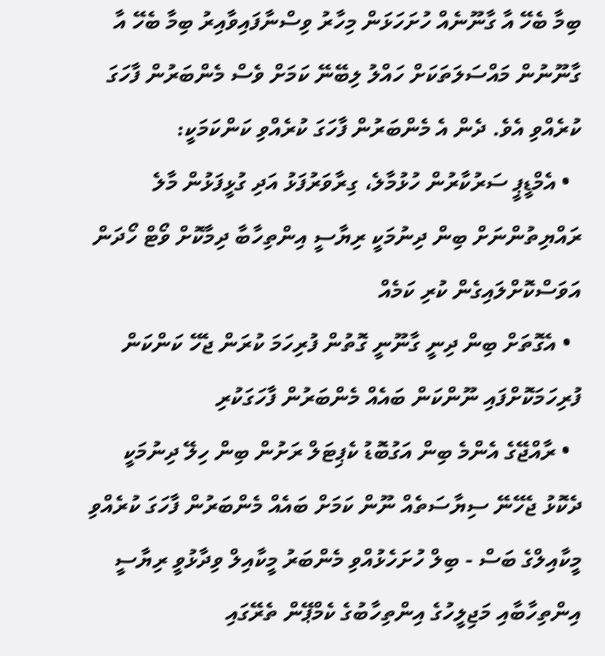ބިމާ ބެހޭ އާ ގާނޫނެއް ހުށަހަޅަން މިހާރު ވިސްނާފައިވާއިރު ބިމާ ބެހޭ އާ ގާނޫނުން މައްސަލަތަކަށް ހައްލު ލިބޭނޭ ކަމަށް ވެސް މެންބަރުން ފާހަގަ ކުރެއްވި އެވެ. ދެން އެ މެންބަރުން ފާހަގަ ކުރެއްވި ކަންކަމަކީ:
  • އެމްޑީޕީ ސަރުކާރުން ހުޅުމާލެ، ގިރާވަރުފަޅު އަދި ގުޅީފަޅުން މާލެ ރައްޔިތުންނަށް ބިން ދިނުމަކީ ރިޔާސީ އިންތިހާބާ ދިމާކޮށް ވޯޓް ހޯދަން އަވަސްކޮށްލައިގެން ކުރި ކަމެއް
  • އެގޮތަށް ބިން ދިނީ ގާނޫނީ ގޮތުން ފުރިހަމަ ކުރަން ޖެހޭ ކަންކަން ފުރިހަމަކޮށްފައި ނޫންކަން ބައެއް މެންބަރުން ފާހަގަކުރި
  • ރާއްޖޭގެ އެންމެ ބިން އަގުބޮޑު ކެޕިޓަލް ރަށުން ބިން ހިލޭ ދިނުމަކީ ދެކޮޅު ޖެހޭނޭ ސިޔާސަތެއް ނޫން ކަމަށް ބައެއް މެންބަރުން ފާހަގަ ކުރެއްވި
މީކާއިލްގެ ބަސް - ބިލް ހުށަހެޅުއްވި މެންބަރު މީކާއިލް ވިދާޅުވީ ރިޔާސީ އިންތިހާބާއި މަޖިލީހުގެ އިންތިހާބުގެ ކެމްޕޭން ތެރޭގައި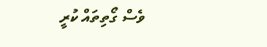ވެސް ގޯތިތައް ކުރީ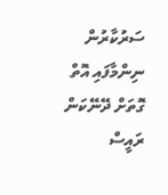ސަރުކާރުން ނިންމާފައި އޮތް ގޮތަށް ދޭނޭކަން ރައީސް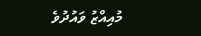މުއިއްޒު ވައުދުވެ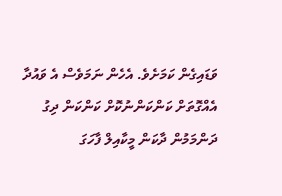ވަޑައިގެން ކަމަށެވެ. އެހެން ނަމަވެސް އެ ވައުދާ އެއްގޮތަށް ކަންކަންނުކޮށް ކަންކަން ދިގު ދަންމަމުން ދާކަން މީކާއިލް ފާހަގަ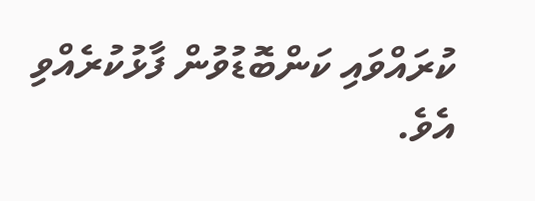ކުރައްވައި ކަންބޮޑުވުން ފާޅުކުރެއްވި އެވެ.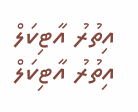އިތުރު އާޓިކަލް
އިތުރު އާޓިކަލް